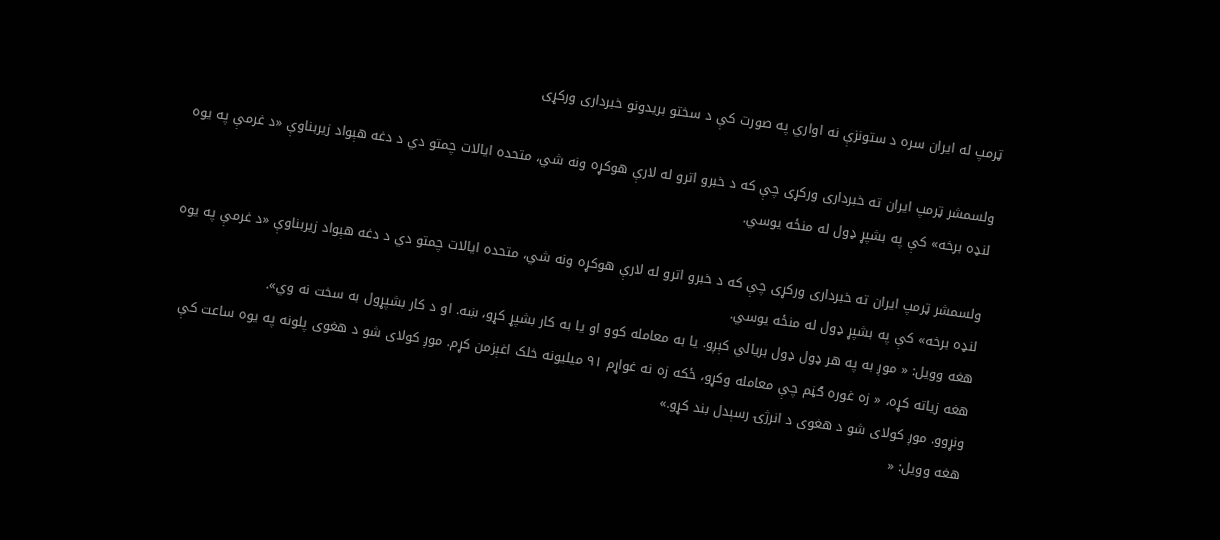ټرمپ له ایران سره د ستونزې نه اواري په صورت کې د سختو بریدونو خبرداری ورکړی

ولسمشر ټرمپ ایران ته خبرداری ورکړی چې که د خبرو اترو له لارې هوکړه ونه شي، متحده ایالات چمتو دي د دغه هېواد زیربناوې «د غرمې په یوه لنډه برخه» کې په بشپړ ډول له منځه یوسي.

ولسمشر ټرمپ ایران ته خبرداری ورکړی چې که د خبرو اترو له لارې هوکړه ونه شي، متحده ایالات چمتو دي د دغه هېواد زیربناوې «د غرمې په یوه لنډه برخه» کې په بشپړ ډول له منځه یوسي.
هغه وویل: « موږ به په هر ډول ډول بریالي کېږو. یا به معامله کوو او یا به کار بشپړ کړو، ښه. او د کار بشپړول به سخت نه وي».
هغه زیاته کړه، « زه غوره ګڼم چې معامله وکړو، ځکه زه نه غواړم ۹۱ میلیونه خلک اغېزمن کړم. موږ کولای شو د هغوی پلونه په یوه ساعت کې ونړوو. موږ کولای شو د هغوی د انرژۍ رسېدل بند کړو.»
هغه وویل: «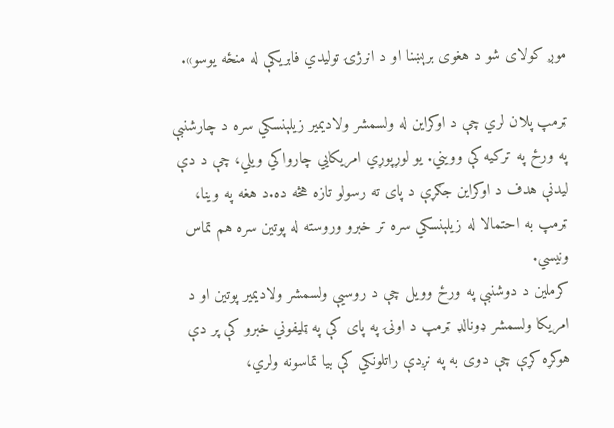موږ کولای شو د هغوی برېښنا او د انرژۍ تولیدي فابریکې له منځه یوسو».

ټرمپ پلان لري چې د اوکراین له ولسمشر ولادیمیر زیلېنسکي سره د چارشنبې په ورځ په ترکیه کې وویني. یو لوړپوړي امریکایي چارواکي ویلي، چې د دې لیدنې هدف د اوکراین جګړې د پای ته رسولو تازه هڅه ده.د هغه په وینا، ټرمپ به احتمالا له زیلېنسکي سره تر خبرو وروسته له پوتین سره هم تماس ونیسي.
کرملین د دوشنبې په ورځ وویل چې د روسیې ولسمشر ولادیمیر پوتین او د امریکا ولسمشر ډونالډ ټرمپ د اونۍ په پای کې په ټلیفوني خبرو کې پر دې هوکړه کړې چې دوی به په نږدې راتلونکي کې بیا تماسونه ولري،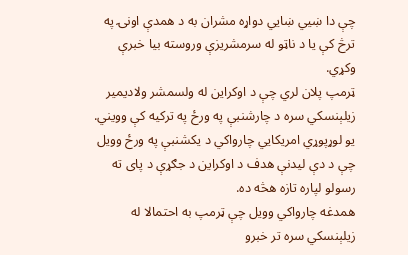چې دا ښيي ښایي دواړه مشران به د همدې اونۍ په ترڅ کې یا د ناټو له سرمشریزې وروسته بیا خبرې وکړي.
ټرمپ پلان لري چې د اوکراین له ولسمشر ولادیمیر زیلېنسکي سره د چارشنبې په ورځ په ترکیه کې وویني.
یو لوړپوړي امریکایي چارواکي د یکشنبې په ورځ وویل چې د دې لیدنې هدف د اوکراین د جګړې د پای ته رسولو لپاره تازه هڅه ده.
همدغه چارواکي وویل چې ټرمپ به احتمالا له زیلېنسکي سره تر خبرو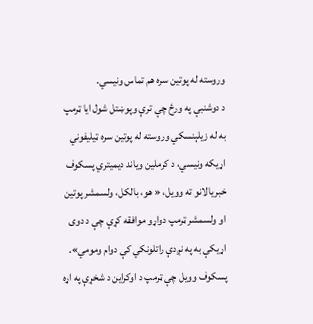وروسته له پوتین سره هم تماس ونیسي.
د دوشنبې په ورځ چې ترې وپوښتل شول ایا ټرمپ به له زیلېنسکي وروسته له پوتین سره ټیلیفوني اړیکه ونیسي، د کرملین ویاند دیمیتري پسکوف خبریالانو ته وویل، « هو، بالکل، ولسمشر پوتین او ولسمشر ټرمپ دواړو موافقه کړې چې د دوی اړیکې به په نږدې راتلونکي کې دوام ومومي».
پسکوف وویل چې ټرمپ د اوکراین د شخړې په اړه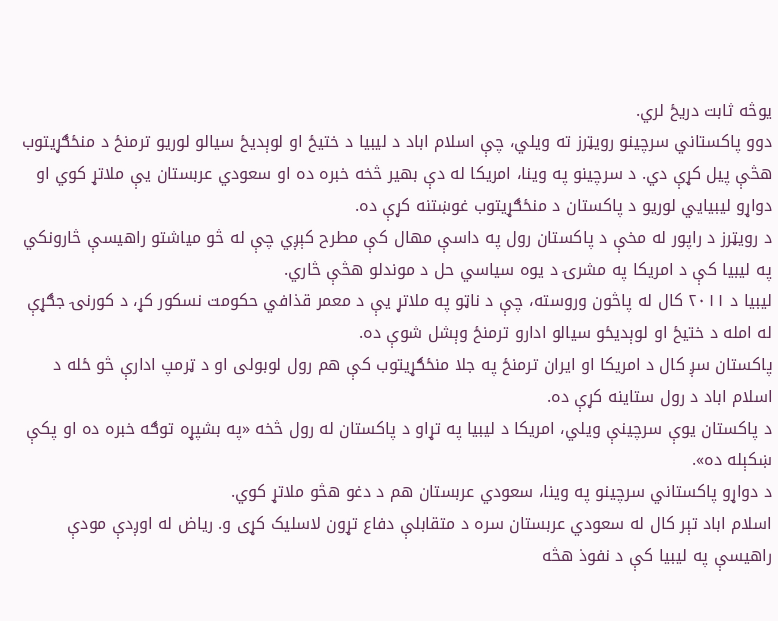یوڅه ثابت دریځ لري.
دوو پاکستاني سرچینو رویټرز ته ویلي، چې اسلام اباد د لیبیا د ختیځ او لوېدیځ سیالو لوریو ترمنځ د منځګړیتوب هڅې پیل کړې دي. د سرچینو په وینا، امریکا له دې بهیر څخه خبره ده او سعودي عربستان یې ملاتړ کوي او دواړو لیبیايي لوریو د پاکستان د منځګړیتوب غوښتنه کړې ده.
د رویټرز د راپور له مخې د پاکستان رول په داسې مهال کې مطرح کېږي چې له څو میاشتو راهیسې څارونکي په لیبیا کې د امریکا په مشرۍ د یوه سیاسي حل د موندلو هڅې څاري.
لیبیا د ۲۰۱۱ کال له پاڅون وروسته، چې د ناټو په ملاتړ یې د معمر قذافي حکومت نسکور کړ، د کورنۍ جګړې له امله د ختیځ او لوېدیځو سیالو ادارو ترمنځ وېشل شوې ده.
پاکستان سږ کال د امریکا او ایران ترمنځ په جلا منځګړیتوب کې هم رول لوبولی او د ټرمپ ادارې څو ځله د اسلام اباد د رول ستاینه کړې ده.
د پاکستان یوې سرچینې ویلي، امریکا د لیبیا په تړاو د پاکستان له رول څخه «په بشپړه توګه خبره ده او پکې ښکېله ده».
د دواړو پاکستاني سرچینو په وینا، سعودي عربستان هم د دغو هڅو ملاتړ کوي.
اسلام اباد تېر کال له سعودي عربستان سره د متقابلې دفاع تړون لاسلیک کړی و. ریاض له اوږدې مودې راهیسې په لیبیا کې د نفوذ هڅه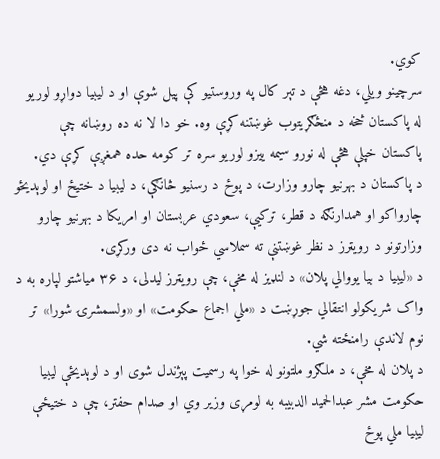کوي.
سرچینو ویلي، دغه هڅې د تېر کال په وروستیو کې پیل شوې او د لیبیا دواړو لوریو له پاکستان څخه د منځګړیتوب غوښتنه کړې وه. خو دا لا نه ده روښانه چې پاکستان خپلې هڅې له نورو سیمه ییزو لوریو سره تر کومه حده همغږې کړې دي.
د پاکستان د بهرنیو چارو وزارت، د پوځ د رسنیو څانګې، د لیبیا د ختیځ او لوېدیځو چارواکو او همدارنګه د قطر، ترکیې، سعودي عربستان او امریکا د بهرنیو چارو وزارتونو د رویټرز د نظر غوښتنې ته سملاسي ځواب نه دی ورکړی.
د «لیبیا د بیا یووالي پلان» د لنډیز له مخې، چې رویټرز لیدلی، د ۳۶ میاشتو لپاره به د واک شریکولو انتقالي جوړښت د «ملي اجماع حکومت» او «ولسمشرۍ شورا» تر نوم لاندې رامنځته شي.
د پلان له مخې، د ملګرو ملتونو له خوا په رسمیت پېژندل شوی او د لوېدیځې لیبیا حکومت مشر عبدالحمید الدبیبه به لومړی وزیر وي او صدام حفتر، چې د ختیځې لیبیا ملي پوځ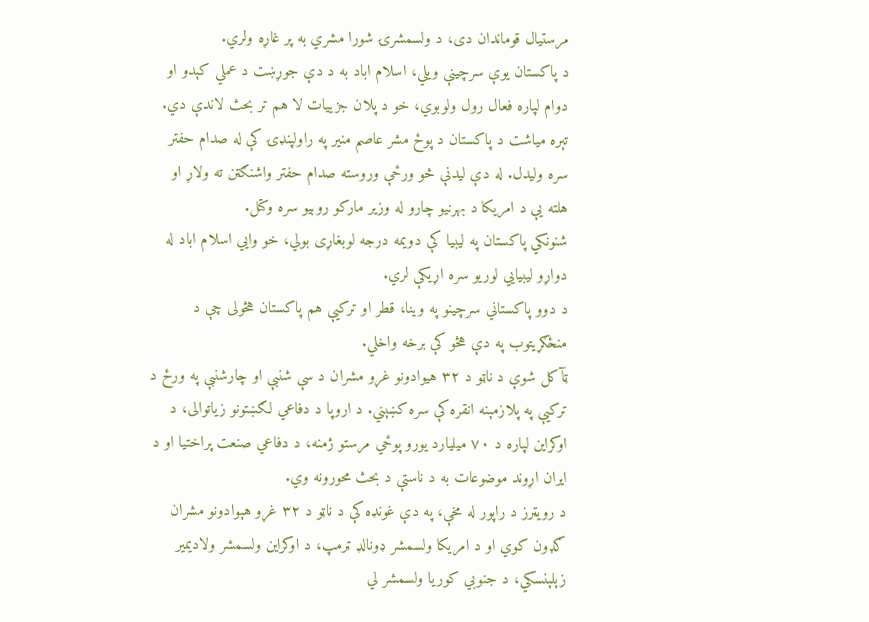مرستیال قوماندان دی، د ولسمشرۍ شورا مشري به پر غاړه ولري.
د پاکستان یوې سرچینې ویلي، اسلام اباد به د دې جوړښت د عملي کېدو او دوام لپاره فعال رول ولوبوي، خو د پلان جزییات لا هم تر بحث لاندې دي.
تېره میاشت د پاکستان د پوځ مشر عاصم منیر په راولپنډۍ کې له صدام حفتر سره ولیدل. له دې لیدنې څو ورځې وروسته صدام حفتر واشنګټن ته ولاړ او هلته یې د امریکا د بهرنیو چارو له وزیر مارکو روبیو سره وکتل.
شنونکي پاکستان په لیبیا کې دویمه درجه لوبغاړی بولي، خو وایي اسلام اباد له دواړو لیبیايي لوریو سره اړیکې لري.
د دوو پاکستاني سرچینو په وینا، قطر او ترکیې هم پاکستان هڅولی چې د منځګړیتوب په دې هڅو کې برخه واخلي.
ټآکل شوې د ناټو د ۳۲ هیوادونو غړو مشران د سې شنبې او چارشنبې په ورځ د ترکیې په پلازمېنه انقره کې سره کښېني. د اروپا د دفاعي لګښتونو زیاتوالی، د اوکراین لپاره د ۷۰ میلیارد یورو پوځي مرستو ژمنه، د دفاعي صنعت پراختیا او د ایران اړوند موضوعات به د ناستې د بحث محورونه وي.
د رویټرز د راپور له مخې، په دې غونډه کې د ناټو د ۳۲ غړو هېوادونو مشران ګډون کوي او د امریکا ولسمشر ډونالډ ټرمپ، د اوکراین ولسمشر ولادیمیر زېلېنسکي، د جنوبي کوریا ولسمشر لي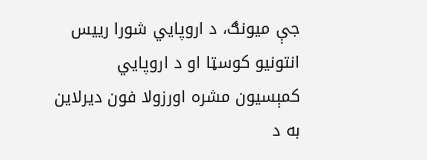جې میونګ، د اروپايي شورا رییس انتونیو کوسټا او د اروپايي کمېسیون مشره اورزولا فون دیرلاین به د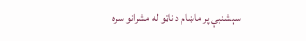سېشنبې پر ماښام د ناټو له مشرانو سره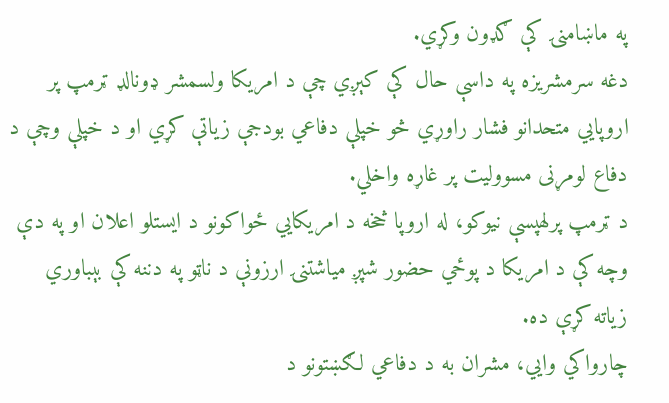په ماښامنۍ کې ګډون وکړي.
دغه سرمشریزه په داسې حال کې کېږي چې د امریکا ولسمشر ډونالډ ټرمپ پر اروپايي متحدانو فشار راوړي څو خپلې دفاعي بودجې زیاتې کړي او د خپلې وچې د دفاع لومړنی مسوولیت پر غاړه واخلي.
د ټرمپ پرلهپسې نیوکو، له اروپا څخه د امریکايي ځواکونو د ایستلو اعلان او په دې وچه کې د امریکا د پوځي حضور شپږ میاشتنۍ ارزونې د ناټو په دننه کې بېباوري زیاته کړې ده.
چارواکي وایي، مشران به د دفاعي لګښتونو د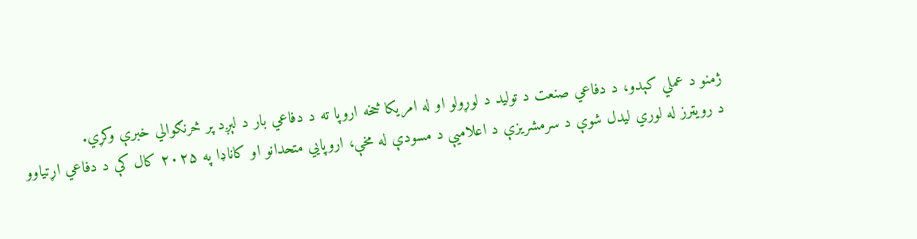ژمنو د عملي کېدو، د دفاعي صنعت د تولید د لوړولو او له امریکا څخه اروپا ته د دفاعي بار د لېږد پر څرنګوالي خبرې وکړي.
د رویټرز له لوري لیدل شوې د سرمشریزې د اعلامیې د مسودې له مخې، اروپايي متحدانو او کاناډا په ۲۰۲۵ کال کې د دفاعي اړتیاوو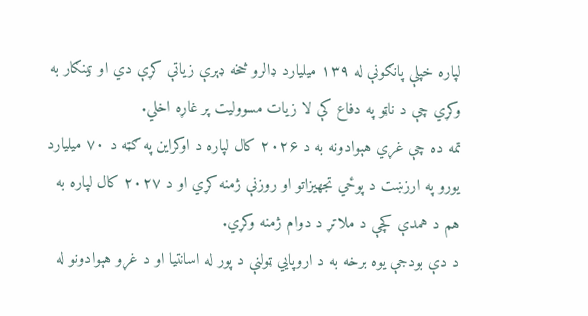لپاره خپلې پانګونې له ۱۳۹ میلیارد ډالرو څخه ډېرې زیاتې کړې دي او ټینګار به وکړي چې د ناټو په دفاع کې لا زیات مسوولیت پر غاړه اخلي.
تمه ده چې غړي هېوادونه به د ۲۰۲۶ کال لپاره د اوکراین په ګټه د ۷۰ میلیارد یورو په ارزښت د پوځي تجهیزاتو او روزنې ژمنه کړي او د ۲۰۲۷ کال لپاره به هم د همدې کچې د ملاتړ د دوام ژمنه وکړي.
د دې بودجې یوه برخه به د اروپايي ټولنې د پور له اسانتیا او د غړو هېوادونو له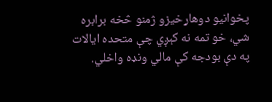پخوانیو دوهاړخیزو ژمنو څخه برابره شي، خو تمه نه کېږي چې متحده ایالات په دې بودجه کې مالي ونډه واخلي.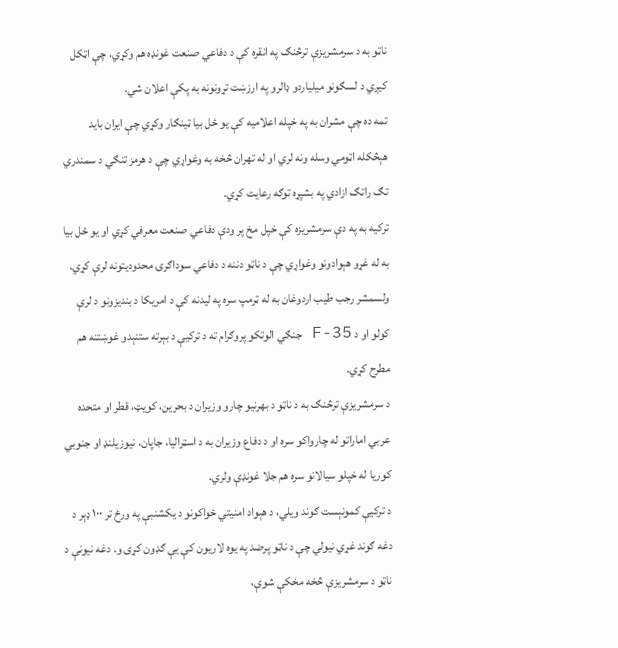ناټو به د سرمشریزې ترڅنګ په انقره کې د دفاعي صنعت غونډه هم وکړي، چې اټکل کیږي د لسګونو میلیاردو ډالرو په ارزښت تړونونه به پکې اعلان شي.
تمه ده چې مشران به په خپله اعلامیه کې یو ځل بیا ټینګار وکړي چې ایران باید هېڅکله اټومي وسله ونه لري او له تهران څخه به وغواړي چې د هرمز تنګي د سمندري تګ راتګ ازادي په بشپړه توګه رعایت کړي.
ترکیه به په دې سرمشریزه کې خپل مخ پر ودې دفاعي صنعت معرفي کړي او یو ځل بیا به له غړو هېوادونو وغواړي چې د ناټو دننه د دفاعي سوداګرۍ محدودیتونه لرې کړي.
ولسمشر رجب طیب اردوغان به له ټرمپ سره په لیدنه کې د امریکا د بندیزونو د لرې کولو او د F-35 جنګي الوتکو پروګرام ته د ترکیې د بېرته ستنېدو غوښتنه هم مطرح کړي.
د سرمشریزې ترڅنګ به د ناټو د بهرنیو چارو وزیران د بحرین، کویټ، قطر او متحده عربي اماراتو له چارواکو سره او د دفاع وزیران به د اسټرالیا، جاپان، نیوزیلنډ او جنوبي کوریا له خپلو سیالانو سره هم جلا غونډې ولري.
د ترکیې کمونېست ګوند ویلي، د هېواد امنیتي ځواکونو د یکشنبې په ورځ تر ۱۰۰ ډېر د دغه ګوند غړي نیولي چې د ناټو پرضد په یوه لاریون کې یې ګډون کړی و. دغه نیونې د ناټو د سرمشریزې څخه مخکې شوې،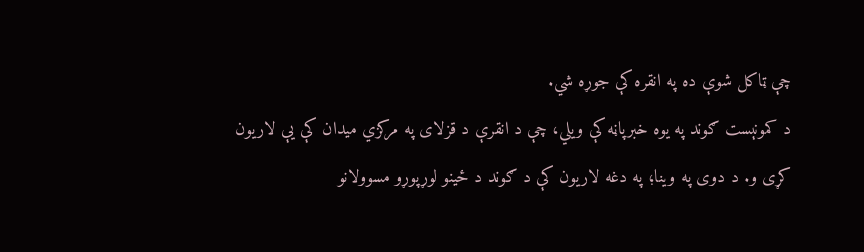چې ټاکل شوې ده په انقره کې جوړه شي.
د کمونېست ګوند په یوه خبرپاڼه کې ویلي، چې د انقرې د قزلای په مرکزي میدان کې یې لاریون کړی و. د دوی په وینا؛ په دغه لاریون کې د ګوند د ځینو لوړپوړو مسوولانو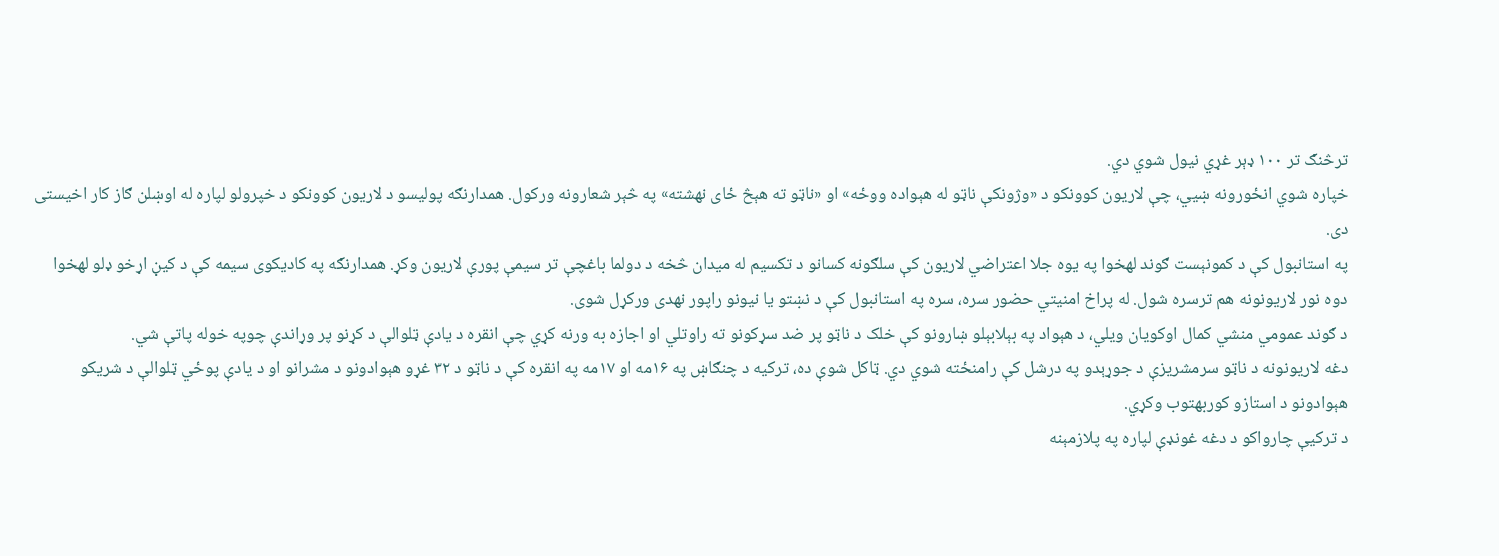ترڅنګ تر ۱۰۰ ډېر غړي نیول شوي دي.
خپاره شوي انځورونه ښيي، چې لاریون کوونکو د «وژونکې ناټو له هېواده ووځه» او «ناټو ته هېڅ ځای نهشته» په څېر شعارونه ورکول. همدارنګه پولیسو د لاریون کوونکو د خپرولو لپاره له اوښلن ګاز کار اخیستی دی.
په استانبول کې د کمونېست ګوند لهخوا په یوه جلا اعتراضي لاریون کې سلګونه کسانو د تکسیم له میدان څخه د دولما باغچې تر سیمې پورې لاریون وکړ. همدارنګه په کادیکوی سیمه کې د کیڼ اړخو ډلو لهخوا دوه نور لاریونونه هم ترسره شول. له پراخ امنیتي حضور سره، سره په استانبول کې د نښتو یا نیونو راپور نهدی ورکړل شوی.
د ګوند عمومي منشي کمال اوکویان ویلي، د هېواد په بېلابېلو ښارونو کې خلک د ناټو پر ضد سړکونو ته راوتلي او اجازه به ورنه کړي چې انقره د یادې ټلوالې د کړنو پر وړاندې چوپه خوله پاتې شي.
دغه لاریونونه د ناټو سرمشریزې د جوړېدو په درشل کې رامنځته شوي دي. ټاکل شوې ده، ترکیه د چنګاښ په ۱۶مه او ۱۷مه په انقره کې د ناټو د ۳۲ غړو هېوادونو د مشرانو او د یادې پوځي ټلوالې د شریکو هېوادونو د استازو کوربهتوب وکړي.
د ترکیې چارواکو د دغه غونډې لپاره په پلازمېنه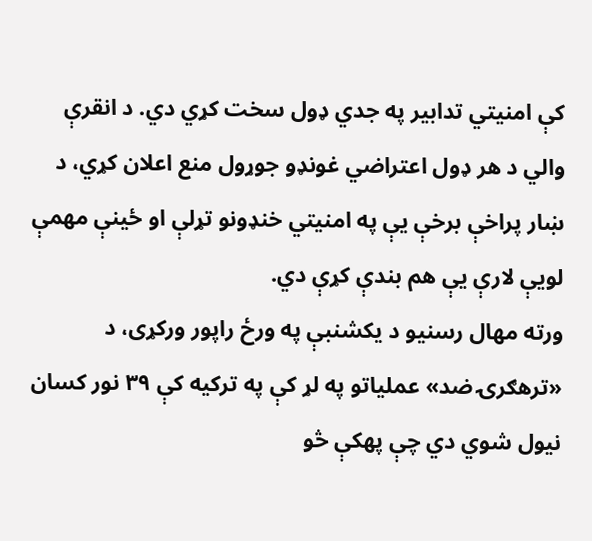کې امنیتي تدابیر په جدي ډول سخت کړي دي. د انقرې والي د هر ډول اعتراضي غونډو جوړول منع اعلان کړي، د ښار پراخې برخې یې په امنیتي خنډونو تړلې او ځینې مهمې لویې لارې یې هم بندې کړې دي.
ورته مهال رسنیو د یکشنبې په ورځ راپور ورکړی، د «ترهګرۍ ضد» عملیاتو په لړ کې په ترکیه کې ۳۹ نور کسان نیول شوي دي چې پهکې څو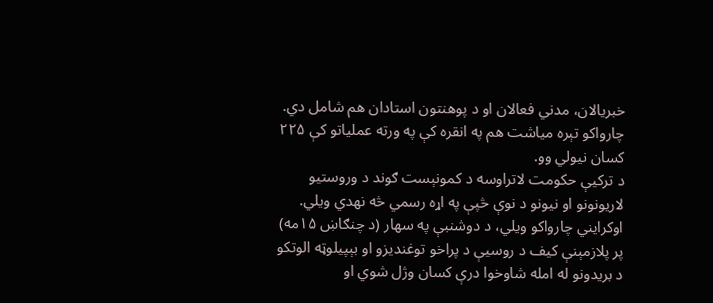خبریالان، مدني فعالان او د پوهنتون استادان هم شامل دي. چارواکو تېره میاشت هم په انقره کې په ورته عملیاتو کې ۲۲۵ کسان نیولي وو.
د ترکیې حکومت لاتراوسه د کمونېست ګوند د وروستیو لاریونونو او نیونو د نوې څپې په اړه رسمي څه نهدي ویلي.
اوکرایني چارواکو ویلي، د دوشنبې په سهار (د چنګاښ ۱۵مه) پر پلازمېنې کیف د روسیې د پراخو توغندیزو او بېپیلوټه الوتکو د بریدونو له امله شاوخوا درې کسان وژل شوي او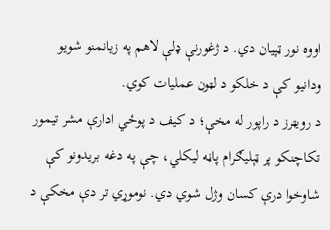اووه نور ټپیان دي. د ژغورنې ډلې لاهم په زیانمنو شویو ودانیو کې د خلکو د لټون عملیات کوي.
د رویټرز د راپور له مخې؛ د کیف د پوځي ادارې مشر تیمور تکاچنکو پر ټېلیګرام پاڼه لیکلي، چې په دغه بریدونو کې شاوخوا درې کسان وژل شوي دي. نوموړي تر دې مخکې د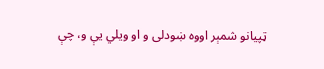ټپیانو شمېر اووه ښودلی و او ویلي یې و، چې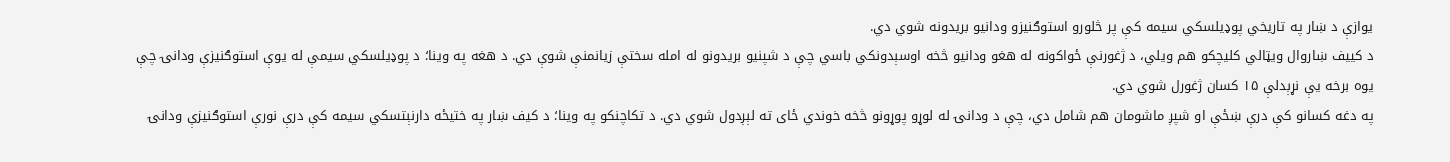یوازې د ښار په تاریخي پوډیلسکي سیمه کې پر څلورو استوګنیزو ودانیو بریدونه شوي دي.
د کییف ښاروال ویټالي کلیچکو هم ویلي، د ژغورنې ځواکونه له هغو ودانیو څخه اوسېدونکي باسي چې د شپنیو بریدونو له امله سختې زیانمنې شوې دي. د هغه په وینا؛ د پوډیلسکي سیمې له یوې استوګنیزې ودانۍ چې یوه برخه یې نړېدلې ۱۵ کسان ژغورل شوي دي.
په دغه کسانو کې درې ښځې او شپږ ماشومان هم شامل دي، چې د ودانۍ له لوړو پوړونو څخه خوندي ځای ته لېږدول شوي دي. د تکاچنکو په وینا؛ د کیف ښار په ختیځه دارنېتسکي سیمه کې درې نورې استوګنیزې ودانۍ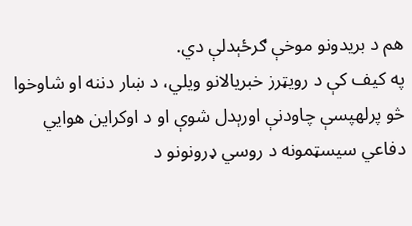هم د بریدونو موخې ګرځېدلې دي.
په کیف کې د رویټرز خبریالانو ویلي، د ښار دننه او شاوخوا څو پرلهپسې چاودنې اورېدل شوې او د اوکراین هوايي دفاعي سیسټمونه د روسي ډرونونو د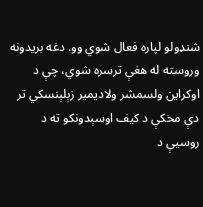شنډولو لپاره فعال شوي وو. دغه بریدونه وروسته له هغې ترسره شوي، چې د اوکراین ولسمشر ولادیمیر زېلېنسکي تر دې مخکې د کیف اوسېدونکو ته د روسیې د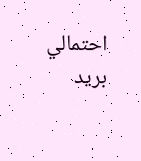احتمالي برید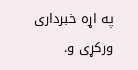په اړه خبرداری ورکړی و.